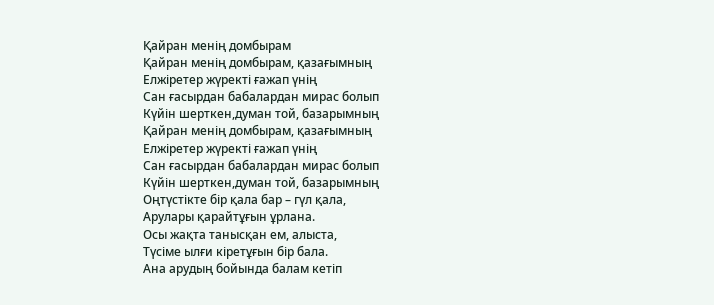Қайран менің домбырам
Қайран менің домбырам, қазағымның
Елжіретер жүректі ғажап үнің
Сан ғасырдан бабалардан мирас болып
Күйін шерткен,думан той, базарымның
Қайран менің домбырам, қазағымның
Елжіретер жүректі ғажап үнің
Сан ғасырдан бабалардан мирас болып
Күйін шерткен,думан той, базарымның
Оңтүстікте бір қала бар – гүл қала,
Арулары қарайтұғын ұрлана.
Осы жақта танысқан ем, алыста,
Түсіме ылғи кіретұғын бір бала.
Ана арудың бойында балам кетіп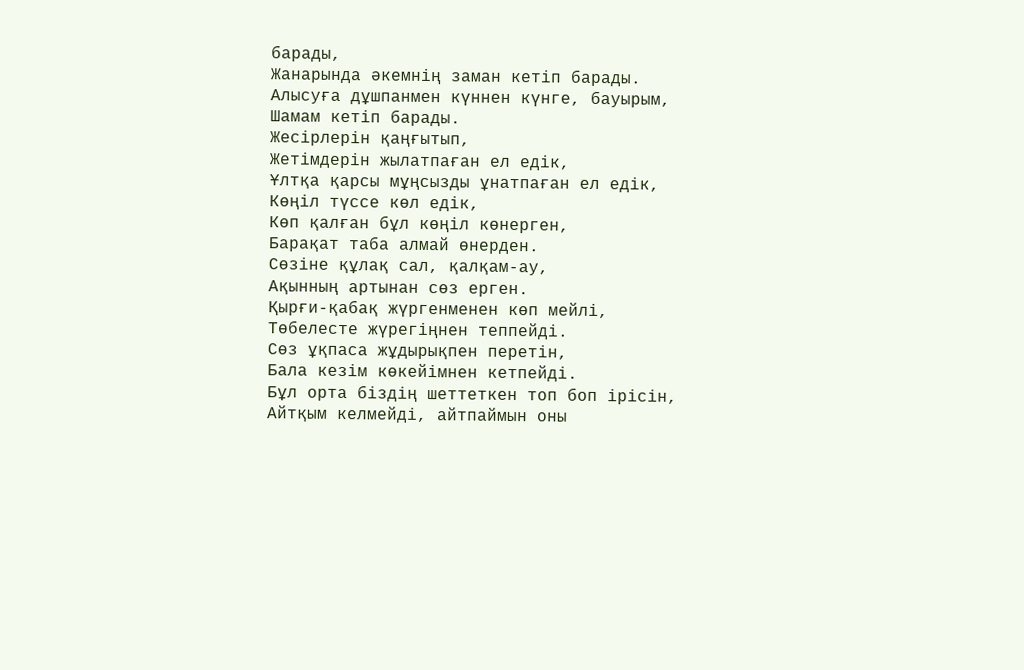барады,
Жанарында әкемнің заман кетіп барады.
Алысуға дұшпанмен күннен күнге, бауырым,
Шамам кетіп барады.
Жесірлерін қаңғытып,
Жетімдерін жылатпаған ел едік,
Ұлтқа қарсы мұңсызды ұнатпаған ел едік,
Көңіл түссе көл едік,
Көп қалған бұл көңіл көнерген,
Барақат таба алмай өнерден.
Сөзіне құлақ сал, қалқам-ау,
Ақынның артынан сөз ерген.
Қырғи-қабақ жүргенменен көп мейлі,
Төбелесте жүрегіңнен теппейді.
Сөз ұқпаса жұдырықпен перетін,
Бала кезім көкейімнен кетпейді.
Бұл орта біздің шеттеткен топ боп ірісін,
Айтқым келмейді, айтпаймын оны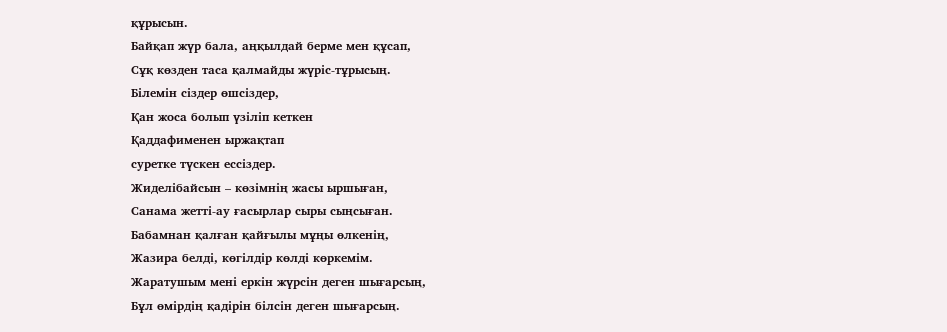құрысын.
Байқап жүр бала, аңқылдай берме мен құсап,
Сұқ көзден таса қалмайды жүріс-тұрысың.
Білемін сіздер өшсіздер,
Қан жоса болып үзіліп кеткен
Қаддафименен ыржақтап
суретке түскен ессіздер.
Жиделібайсын – көзімнің жасы ыршыған,
Санама жетті-ау ғасырлар сыры сыңсыған.
Бабамнан қалған қайғылы мұңы өлкенің,
Жазира белді, көгілдір көлді көркемім.
Жаратушым мені еркін жүрсін деген шығарсың,
Бұл өмірдің қадірін білсін деген шығарсың.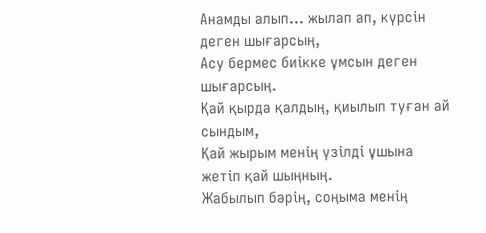Анамды алып... жылап ап, күрсін деген шығарсың,
Асу бермес биікке ұмсын деген шығарсың.
Қай қырда қалдың, қиылып туған ай сындым,
Қай жырым менің үзілді ұшына жетіп қай шыңның.
Жабылып бәрің, соңыма менің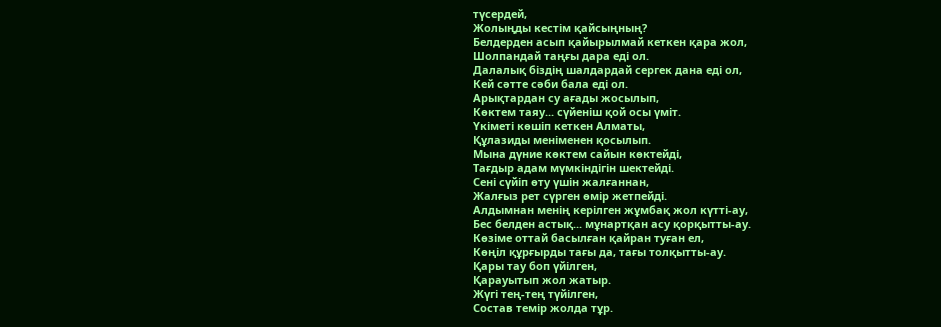түсердей,
Жолыңды кестім қайсыңның?
Белдерден асып қайырылмай кеткен қара жол,
Шолпандай таңғы дара еді ол.
Далалық біздің шалдардай сергек дана еді ол,
Кей сәтте сәби бала еді ол.
Арықтардан су ағады жосылып,
Көктем таяу... сүйеніш қой осы үміт.
Үкіметі көшіп кеткен Алматы,
Құлазиды меніменен қосылып.
Мына дүние көктем сайын көктейді,
Тағдыр адам мүмкіндігін шектейді.
Сені сүйіп өту үшін жалғаннан,
Жалғыз рет сүрген өмір жетпейді.
Алдымнан менің керілген жұмбақ жол күтті-ау,
Бес белден астық... мұнартқан асу қорқытты-ау.
Көзіме оттай басылған қайран туған ел,
Көңіл құрғырды тағы да, тағы толқытты-ау.
Қары тау боп үйілген,
Қарауытып жол жатыр.
Жүгі тең-тең түйілген,
Состав темір жолда тұр.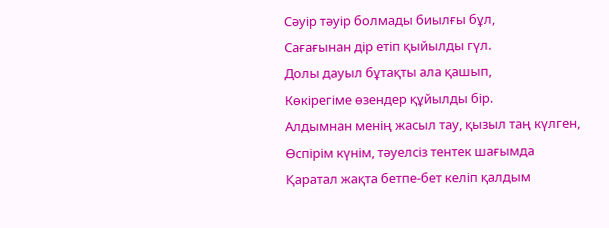Сәуір тәуір болмады биылғы бұл,
Сағағынан дір етіп қыйылды гүл.
Долы дауыл бұтақты ала қашып,
Көкірегіме өзендер құйылды бір.
Алдымнан менің жасыл тау, қызыл таң күлген,
Өспірім күнім, тәуелсіз тентек шағымда
Қаратал жақта бетпе-бет келіп қалдым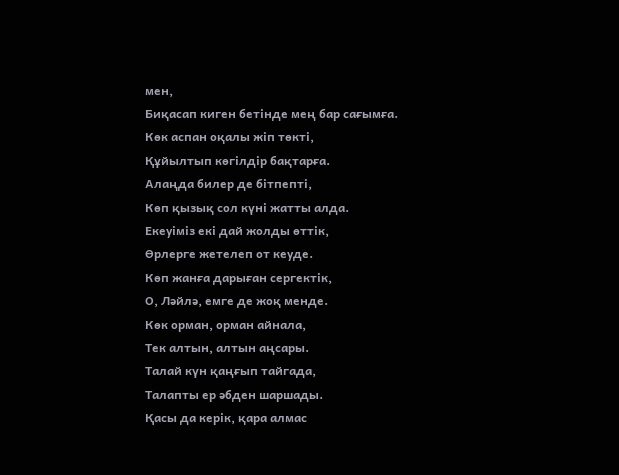мен,
Биқасап киген бетінде мең бар сағымға.
Көк аспан оқалы жіп төкті,
Құйылтып көгілдір бақтарға.
Алаңда билер де бітпепті,
Көп қызық сол күні жатты алда.
Екеуіміз екі дай жолды өттік,
Өрлерге жетелеп от кеуде.
Көп жанға дарыған сергектік,
О, Ләйлә, емге де жоқ менде.
Көк орман, орман айнала,
Тек алтын, алтын аңсары.
Талай күн қаңғып тайгада,
Талапты ер әбден шаршады.
Қасы да керік, қара алмас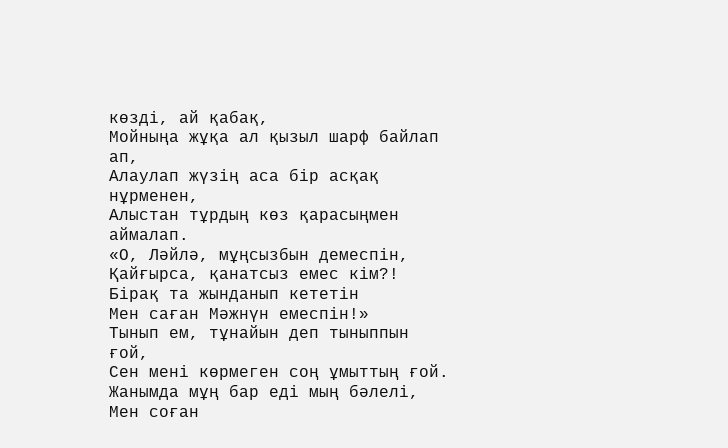көзді, ай қабақ,
Мойныңа жұқа ал қызыл шарф байлап ап,
Алаулап жүзің аса бір асқақ нұрменен,
Алыстан тұрдың көз қарасыңмен аймалап.
«О, Ләйлә, мұңсызбын демеспін,
Қайғырса, қанатсыз емес кім?!
Бірақ та жынданып кететін
Мен саған Мәжнүн емеспін!»
Тынып ем, тұнайын деп тыныппын ғой,
Сен мені көрмеген соң ұмыттың ғой.
Жанымда мұң бар еді мың бәлелі,
Мен соған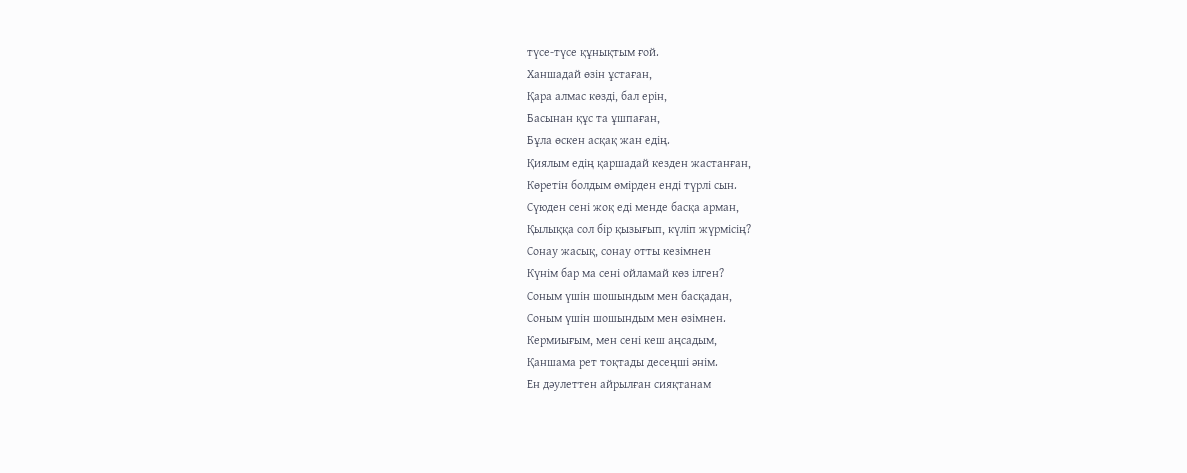түсе-түсе құнықтым ғой.
Ханшадай өзін ұстаған,
Қара алмас көзді, бал ерін,
Басынан құс та ұшпаған,
Бұла өскен асқақ жан едің.
Қиялым едің қаршадай кезден жастанған,
Көретін болдым өмірден енді түрлі сын.
Сүюден сені жоқ еді менде басқа арман,
Қылыққа сол бір қызығып, күліп жүрмісің?
Сонау жасық, сонау отты кезімнен
Күнім бар ма сені ойламай көз ілген?
Соным үшін шошындым мен басқадан,
Соным үшін шошындым мен өзімнен.
Кермиығым, мен сені кеш аңсадым,
Қаншама рет тоқтады десеңші әнім.
Ен дәулеттен айрылған сияқтанам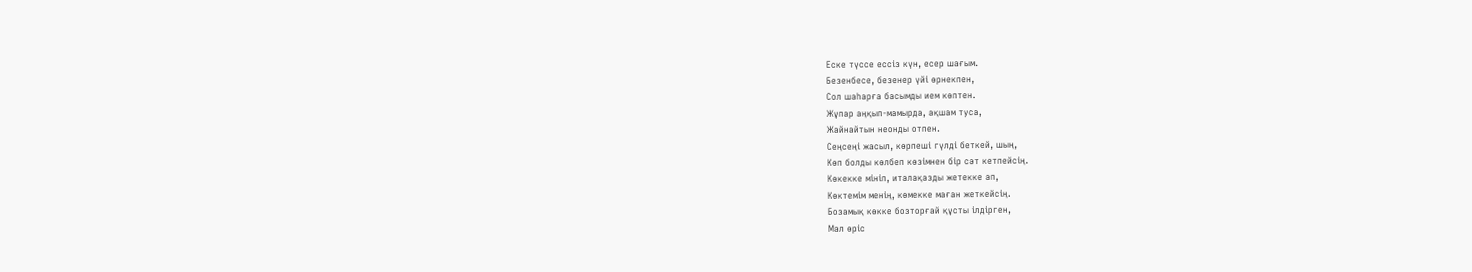Еске түссе ессіз күн, есер шағым.
Безенбесе, безенер үйі өрнекпен,
Сол шаһарға басымды ием көптен.
Жұпар аңқып-мамырда, ақшам туса,
Жайнайтын неонды отпен.
Сеңсеңі жасыл, көрпеші гүлді беткей, шың,
Көп болды көлбеп көзімнен бір сәт кетпейсің.
Көкекке мініп, италақазды жетекке ап,
Көктемім менің, көмекке маған жеткейсің.
Бозамық көкке бозторғай құсты ілдірген,
Мал өріс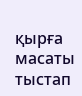қырға масаты тыстап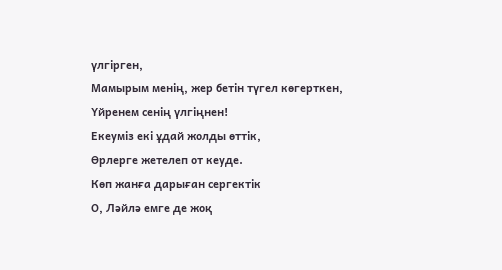үлгірген,
Мамырым менің, жер бетін түгел көгерткен,
Үйренем сенің үлгіңнен!
Екеуміз екі ұдай жолды өттік,
Өрлерге жетелеп от кеуде.
Көп жанға дарыған сергектік
О, Ләйлә емге де жоқ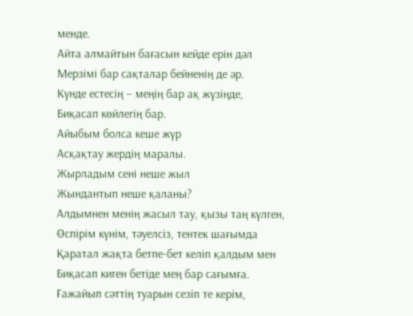менде.
Айта алмайтын бағасын кейде ерін дәл
Мерзімі бар сақталар бейненің де әр.
Күнде естесің – меңің бар ақ жүзіңде,
Биқасап көйлегің бар.
Айыбым болса кеше жүр
Асқақтау жердің маралы.
Жырладым сені неше жыл
Жындантып неше қаланы?
Алдымнен менің жасыл тау, қызы таң күлген,
Өспірім күнім, тәуелсіз, тентек шағымда
Қаратал жақта бетпе-бет келіп қалдым мен
Биқасап киген бетіде мең бар сағымға.
Ғажайып сәттің туарын сезіп те керім,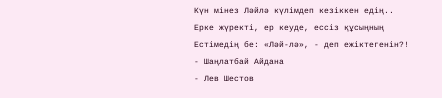Күн мінез Ләйлә күлімдеп кезіккен едің..
Ерке жүректі, ер кеуде, ессіз құсыңның
Естімедің бе: «Ләй-лә», - деп ежіктегенін?!
- Шаңлатбай Айдана
- Лев Шестов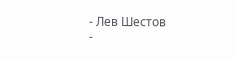- Лев Шестов
-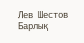Лев Шестов
Барлық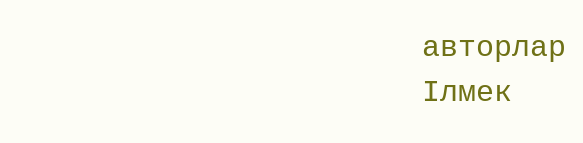авторлар
Ілмек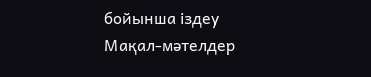бойынша іздеу
Мақал-мәтелдер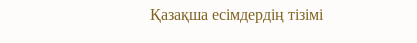Қазақша есімдердің тізімі